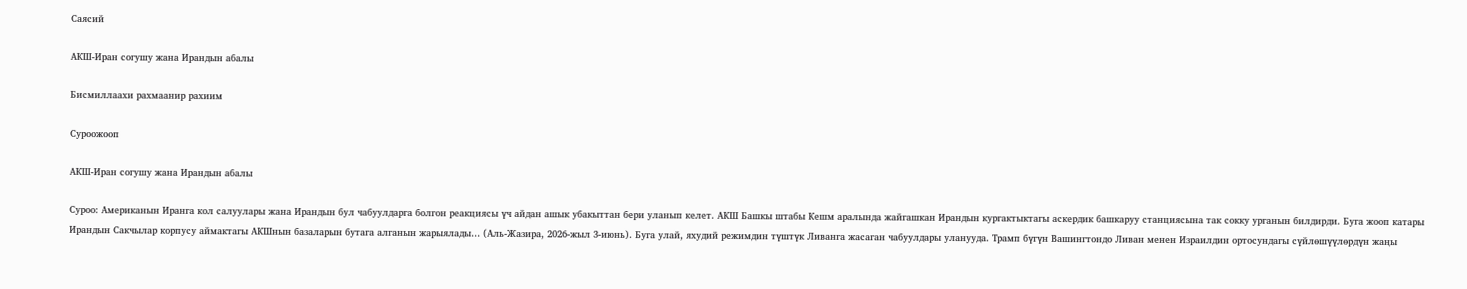Саясий

АКШ-Иран согушу жана Ирандын абалы

Бисмиллаахи рахмаанир рахиим

Суроожооп

АКШ-Иран согушу жана Ирандын абалы

Суроо: Американын Иранга кол салуулары жана Ирандын бул чабуулдарга болгон реакциясы үч айдан ашык убакыттан бери уланып келет. АКШ Башкы штабы Кешм аралында жайгашкан Ирандын кургактыктагы аскердик башкаруу станциясына так сокку урганын билдирди. Буга жооп катары Ирандын Сакчылар корпусу аймактагы АКШнын базаларын бутага алганын жарыялады… (Аль-Жазира, 2026-жыл 3-июнь). Буга улай, яхудий режимдин түштүк Ливанга жасаган чабуулдары уланууда. Трамп бүгүн Вашингтондо Ливан менен Израилдин ортосундагы сүйлөшүүлөрдүн жаңы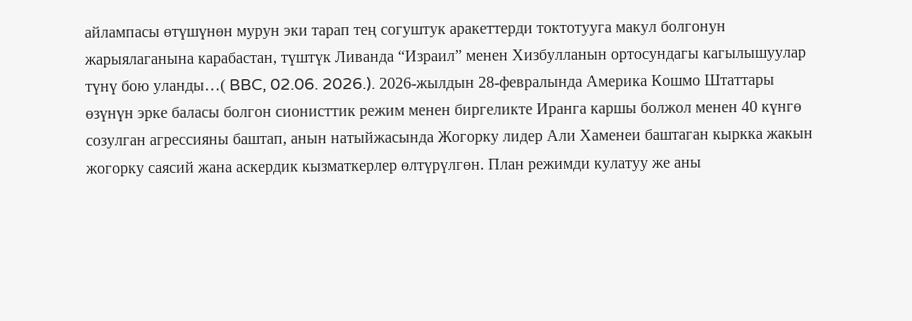айлампасы өтүшүнөн мурун эки тарап тең согуштук аракеттерди токтотууга макул болгонун жарыялаганына карабастан, түштүк Ливанда “Израил” менен Хизбулланын ортосундагы кагылышуулар түнү бою уланды…( BBC, 02.06. 2026.). 2026-жылдын 28-февралында Америка Кошмо Штаттары өзүнүн эрке баласы болгон сионисттик режим менен биргеликте Иранга каршы болжол менен 40 күнгө созулган агрессияны баштап, анын натыйжасында Жогорку лидер Али Хаменеи баштаган кыркка жакын жогорку саясий жана аскердик кызматкерлер өлтүрүлгөн. План режимди кулатуу же аны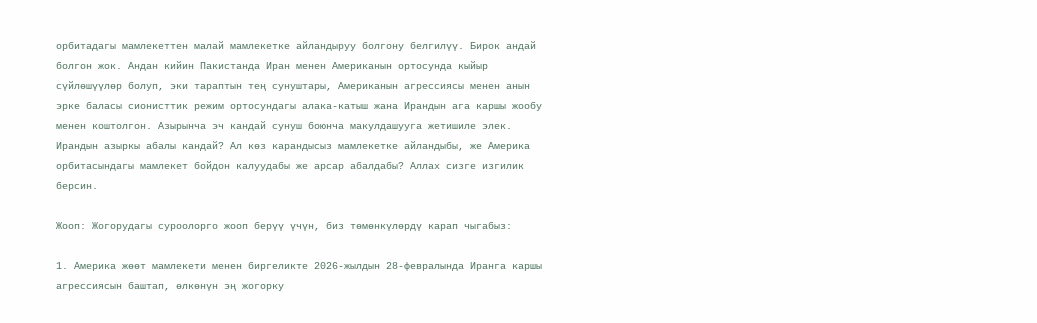орбитадагы мамлекеттен малай мамлекетке айландыруу болгону белгилүү. Бирок андай болгон жок. Андан кийин Пакистанда Иран менен Американын ортосунда кыйыр сүйлөшүүлөр болуп, эки тараптын тең сунуштары, Американын агрессиясы менен анын эрке баласы сионисттик режим ортосундагы алака-катыш жана Ирандын ага каршы жообу менен коштолгон. Азырынча эч кандай сунуш боюнча макулдашууга жетишиле элек. Ирандын азыркы абалы кандай? Ал көз карандысыз мамлекетке айландыбы, же Америка орбитасындагы мамлекет бойдон калуудабы же арсар абалдабы? Аллах сизге изгилик берсин.

Жооп: Жогорудагы суроолорго жооп берүү үчүн, биз төмөнкүлөрдү карап чыгабыз:

1. Америка жөөт мамлекети менен биргеликте 2026-жылдын 28-февралында Иранга каршы агрессиясын баштап, өлкөнүн эң жогорку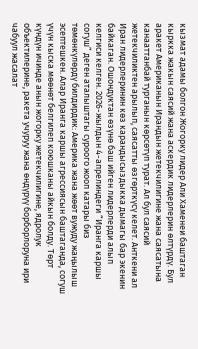кызмат адамы болгон Жогорку лидер Али Хаменеи баштаган кыркка жакын саясий жана аскердик лидерлерин өлтүрдү. Бул аракет Американын Ирандын жетекчилигине жана саясатына канааттанбай турганын көрсөтүп турат. Ал бул саясий жетекчиликтен арылып, саясатты өзгөрткүсү келет. Анткени ал Иран лидерлеринин көз карандысыздыкка дымагы бар экенин байкаган. Ошондуктан өзүнө баш ийген лидерлерди алып келгиси келген. 2026-жылдын 4-апрелиндеги “Иранга каршы согуш” деген аталыштагы суроого жооп катары биз төмөнкүлөрдү билдирдик: Америка жана жөөт вужуду жаңылыш эсептешкен. Алар Иранга каршы агрессиясын баштаганда, согуш үчүн кыска мөөнөт белгилеп коюшканы айкын болду. Төрт күндүн ичинде анын жогорку жетекчилигине, ядролук объектилерине, ракета учуруу жана өндүрүү борборлоруна ири чабуул жасалат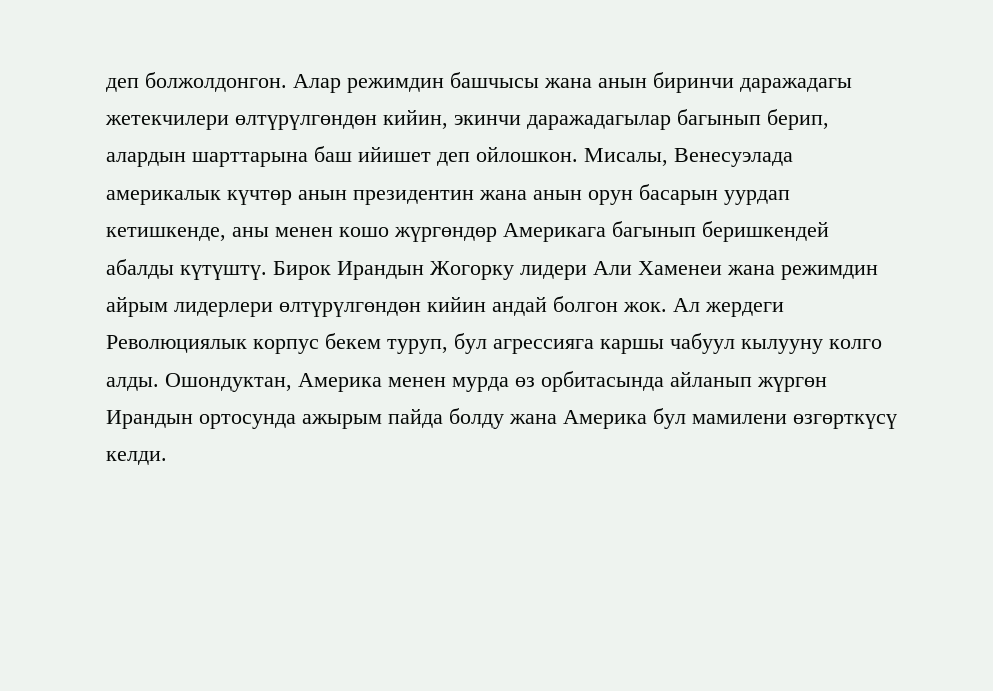деп болжолдонгон. Алар режимдин башчысы жана анын биринчи даражадагы жетекчилери өлтүрүлгөндөн кийин, экинчи даражадагылар багынып берип, алардын шарттарына баш ийишет деп ойлошкон. Мисалы, Венесуэлада америкалык күчтөр анын президентин жана анын орун басарын уурдап кетишкенде, аны менен кошо жүргөндөр Америкага багынып беришкендей абалды күтүштү. Бирок Ирандын Жогорку лидери Али Хаменеи жана режимдин айрым лидерлери өлтүрүлгөндөн кийин андай болгон жок. Ал жердеги Революциялык корпус бекем туруп, бул агрессияга каршы чабуул кылууну колго алды. Ошондуктан, Америка менен мурда өз орбитасында айланып жүргөн Ирандын ортосунда ажырым пайда болду жана Америка бул мамилени өзгөрткүсү келди.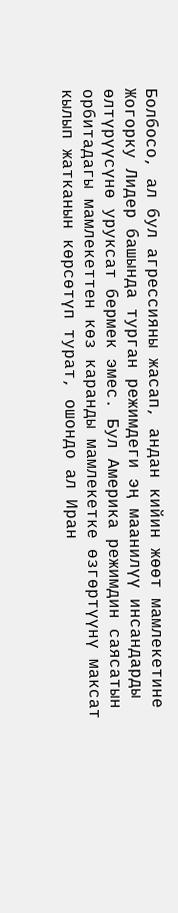Болбосо, ал бул агрессияны жасап, андан кийин жөөт мамлекетине Жогорку Лидер башында турган режимдеги эң маанилүү инсандарды өлтүрүүсүнө уруксат бермек эмес. Бул Америка режимдин саясатын орбитадагы мамлекеттен көз каранды мамлекетке өзгөртүүнү максат кылып жатканын көрсөтүп турат, ошондо ал Иран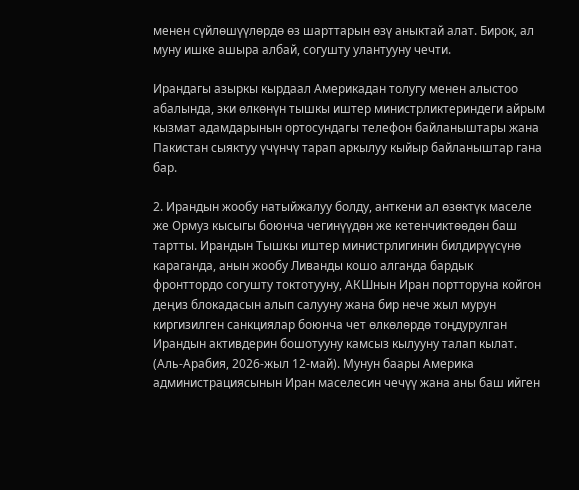менен сүйлөшүүлөрдө өз шарттарын өзү аныктай алат. Бирок, ал муну ишке ашыра албай, согушту улантууну чечти.

Ирандагы азыркы кырдаал Америкадан толугу менен алыстоо абалында, эки өлкөнүн тышкы иштер министрликтериндеги айрым кызмат адамдарынын ортосундагы телефон байланыштары жана Пакистан сыяктуу үчүнчү тарап аркылуу кыйыр байланыштар гана бар.

2. Ирандын жообу натыйжалуу болду, анткени ал өзөктүк маселе же Ормуз кысыгы боюнча чегинүүдөн же кетенчиктөөдөн баш тартты. Ирандын Тышкы иштер министрлигинин билдирүүсүнө караганда, анын жообу Ливанды кошо алганда бардык фронттордо согушту токтотууну, АКШнын Иран портторуна койгон деңиз блокадасын алып салууну жана бир нече жыл мурун киргизилген санкциялар боюнча чет өлкөлөрдө тоңдурулган Ирандын активдерин бошотууну камсыз кылууну талап кылат. (Аль-Арабия, 2026-жыл 12-май). Мунун баары Америка администрациясынын Иран маселесин чечүү жана аны баш ийген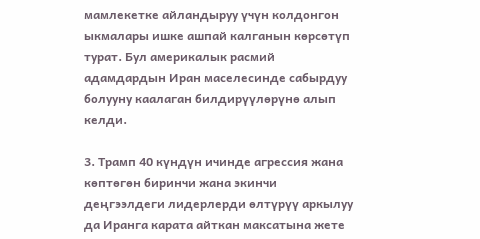мамлекетке айландыруу үчүн колдонгон ыкмалары ишке ашпай калганын көрсөтүп турат. Бул америкалык расмий адамдардын Иран маселесинде сабырдуу болууну каалаган билдирүүлөрүнө алып келди.

3. Трамп 40 күндүн ичинде агрессия жана көптөгөн биринчи жана экинчи деңгээлдеги лидерлерди өлтүрүү аркылуу да Иранга карата айткан максатына жете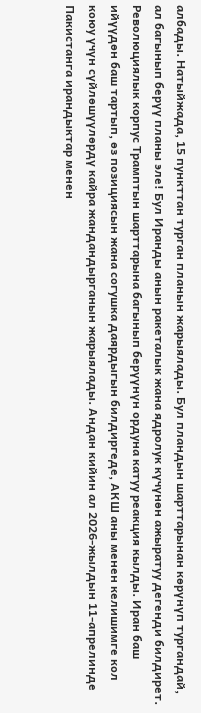албады. Натыйжада, 15 пункттан турган планын жарыялады. Бул пландын шарттарынан көрүнүп тургандай, ал багынып берүү планы эле! Бул Иранды анын ракеталык жана ядролук күчүнөн ажыратуу дегенди билдирет. Революциялык корпус Трамптын шарттарына багынып берүүнүн ордуна катуу реакция кылды. Иран баш ийүүдөн баш тартып, өз позициясын жана согушка даярдыгын билдиргеде, АКШ аны менен келишимге кол коюу үчүн сүйлөшүүлөрдү кайра жандандырганын жарыялады. Андан кийин ал 2026-жылдын 11-апрелинде Пакистанга ирандыктар менен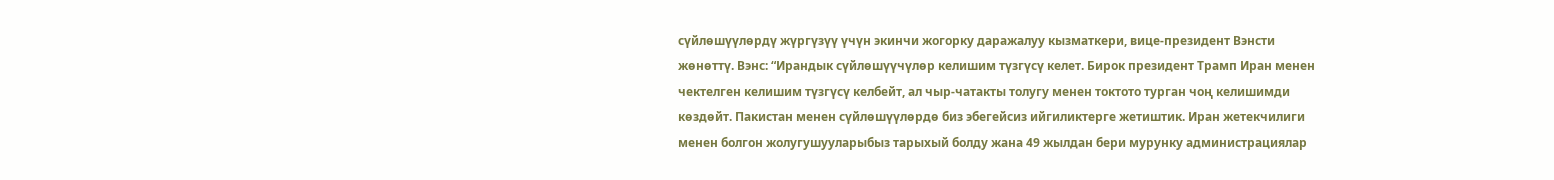сүйлөшүүлөрдү жүргүзүү үчүн экинчи жогорку даражалуу кызматкери, вице-президент Вэнсти жөнөттү. Вэнс: “Ирандык сүйлөшүүчүлөр келишим түзгүсү келет. Бирок президент Трамп Иран менен чектелген келишим түзгүсү келбейт, ал чыр-чатакты толугу менен токтото турган чоң келишимди көздөйт. Пакистан менен сүйлөшүүлөрдө биз эбегейсиз ийгиликтерге жетиштик. Иран жетекчилиги менен болгон жолугушууларыбыз тарыхый болду жана 49 жылдан бери мурунку администрациялар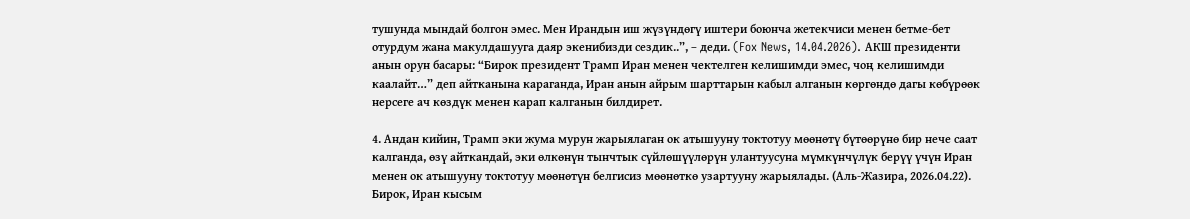тушунда мындай болгон эмес. Мен Ирандын иш жүзүндөгү иштери боюнча жетекчиси менен бетме-бет отурдум жана макулдашууга даяр экенибизди сездик..”, – деди. (Fox News, 14.04.2026). АКШ президенти анын орун басары: “Бирок президент Трамп Иран менен чектелген келишимди эмес, чоң келишимди каалайт…” деп айтканына караганда, Иран анын айрым шарттарын кабыл алганын көргөндө дагы көбүрөөк нерсеге ач көздүк менен карап калганын билдирет.

4. Андан кийин, Трамп эки жума мурун жарыялаган ок атышууну токтотуу мөөнөтү бүтөөрүнө бир нече саат калганда, өзү айткандай, эки өлкөнүн тынчтык сүйлөшүүлөрүн улантуусуна мүмкүнчүлүк берүү үчүн Иран менен ок атышууну токтотуу мөөнөтүн белгисиз мөөнөткө узартууну жарыялады. (Аль-Жазира, 2026.04.22). Бирок, Иран кысым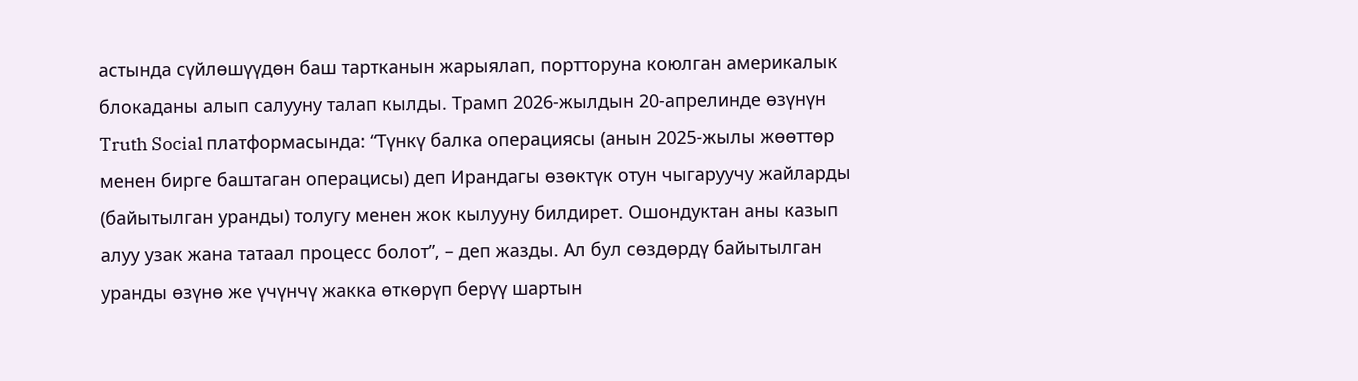астында сүйлөшүүдөн баш тартканын жарыялап, портторуна коюлган америкалык блокаданы алып салууну талап кылды. Трамп 2026-жылдын 20-апрелинде өзүнүн Truth Social платформасында: “Түнкү балка операциясы (анын 2025-жылы жөөттөр менен бирге баштаган операцисы) деп Ирандагы өзөктүк отун чыгаруучу жайларды (байытылган уранды) толугу менен жок кылууну билдирет. Ошондуктан аны казып алуу узак жана татаал процесс болот”, – деп жазды. Ал бул сөздөрдү байытылган уранды өзүнө же үчүнчү жакка өткөрүп берүү шартын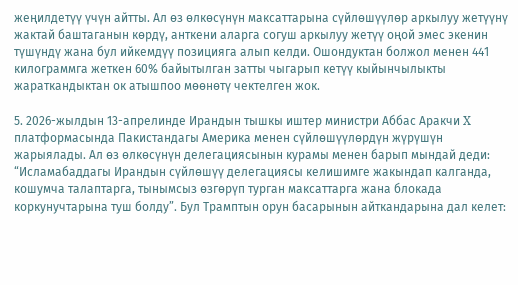жеңилдетүү үчүн айтты. Ал өз өлкөсүнүн максаттарына сүйлөшүүлөр аркылуу жетүүнү жактай баштаганын көрдү, анткени аларга согуш аркылуу жетүү оңой эмес экенин түшүндү жана бул ийкемдүү позицияга алып келди. Ошондуктан болжол менен 441 килограммга жеткен 60% байытылган затты чыгарып кетүү кыйынчылыкты жараткандыктан ок атышпоо мөөнөтү чектелген жок.

5. 2026-жылдын 13-апрелинде Ирандын тышкы иштер министри Аббас Аракчи X платформасында Пакистандагы Америка менен сүйлөшүүлөрдүн жүрүшүн жарыялады. Ал өз өлкөсүнүн делегациясынын курамы менен барып мындай деди: “Исламабаддагы Ирандын сүйлөшүү делегациясы келишимге жакындап калганда, кошумча талаптарга, тынымсыз өзгөрүп турган максаттарга жана блокада коркунучтарына туш болду”. Бул Трамптын орун басарынын айткандарына дал келет: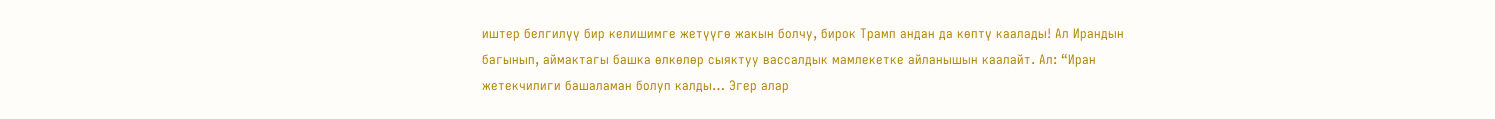иштер белгилүү бир келишимге жетүүгө жакын болчу, бирок Трамп андан да көптү каалады! Ал Ирандын багынып, аймактагы башка өлкөлөр сыяктуу вассалдык мамлекетке айланышын каалайт. Ал: “Иран жетекчилиги башаламан болуп калды… Эгер алар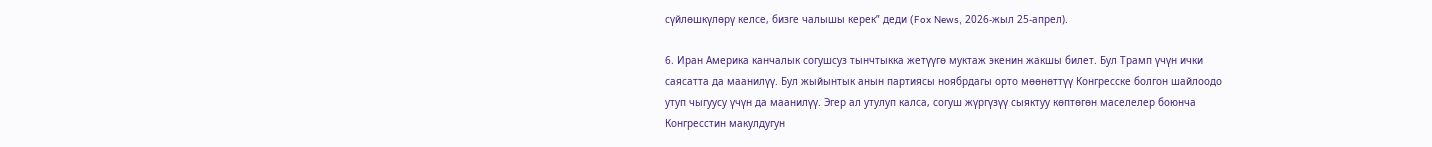сүйлөшкүлөрү келсе, бизге чалышы керек” деди (Fox News, 2026-жыл 25-апрел).

6. Иран Америка канчалык согушсуз тынчтыкка жетүүгө муктаж экенин жакшы билет. Бул Трамп үчүн ички саясатта да маанилүү. Бул жыйынтык анын партиясы ноябрдагы орто мөөнөттүү Конгресске болгон шайлоодо утуп чыгуусу үчүн да маанилүү. Эгер ал утулуп калса, согуш жүргүзүү сыяктуу көптөгөн маселелер боюнча Конгресстин макулдугун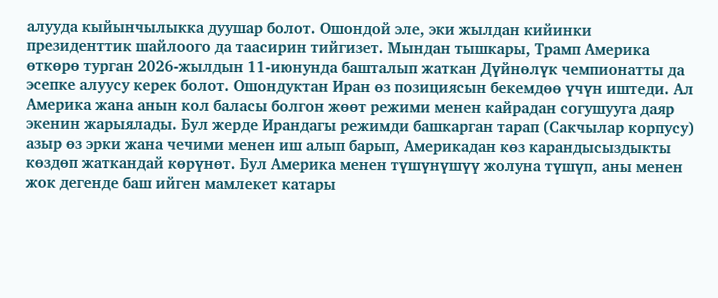алууда кыйынчылыкка дуушар болот. Ошондой эле, эки жылдан кийинки президенттик шайлоого да таасирин тийгизет. Мындан тышкары, Трамп Америка өткөрө турган 2026-жылдын 11-июнунда башталып жаткан Дүйнөлүк чемпионатты да эсепке алуусу керек болот. Ошондуктан Иран өз позициясын бекемдөө үчүн иштеди. Ал Америка жана анын кол баласы болгон жөөт режими менен кайрадан согушууга даяр экенин жарыялады. Бул жерде Ирандагы режимди башкарган тарап (Сакчылар корпусу) азыр өз эрки жана чечими менен иш алып барып, Америкадан көз карандысыздыкты көздөп жаткандай көрүнөт. Бул Америка менен түшүнүшүү жолуна түшүп, аны менен жок дегенде баш ийген мамлекет катары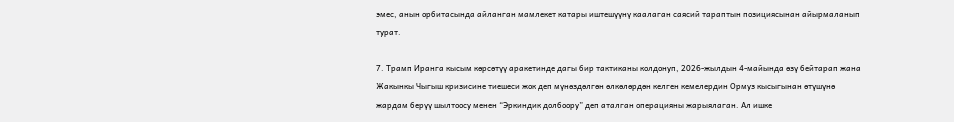эмес, анын орбитасында айланган мамлекет катары иштешүүнү каалаган саясий тараптын позициясынан айырмаланып турат.

7. Трамп Иранга кысым көрсөтүү аракетинде дагы бир тактиканы колдонуп, 2026-жылдын 4-майында өзү бейтарап жана Жакынкы Чыгыш кризисине тиешеси жок деп мүнөздөлгөн өлкөлөрдөн келген кемелердин Ормуз кысыгынан өтүшүнө жардам берүү шылтоосу менен “Эркиндик долбоору” деп аталган операцияны жарыялаган. Ал ишке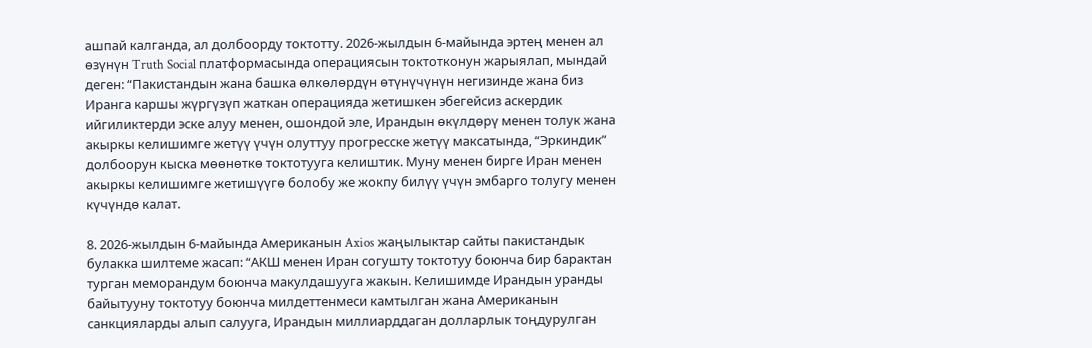ашпай калганда, ал долбоорду токтотту. 2026-жылдын 6-майында эртең менен ал өзүнүн Truth Social платформасында операциясын токтотконун жарыялап, мындай деген: “Пакистандын жана башка өлкөлөрдүн өтүнүчүнүн негизинде жана биз Иранга каршы жүргүзүп жаткан операцияда жетишкен эбегейсиз аскердик ийгиликтерди эске алуу менен, ошондой эле, Ирандын өкүлдөрү менен толук жана акыркы келишимге жетүү үчүн олуттуу прогресске жетүү максатында, “Эркиндик” долбоорун кыска мөөнөткө токтотууга келиштик. Муну менен бирге Иран менен акыркы келишимге жетишүүгө болобу же жокпу билүү үчүн эмбарго толугу менен күчүндө калат.

8. 2026-жылдын 6-майында Американын Axios жаңылыктар сайты пакистандык булакка шилтеме жасап: “АКШ менен Иран согушту токтотуу боюнча бир барактан турган меморандум боюнча макулдашууга жакын. Келишимде Ирандын уранды байытууну токтотуу боюнча милдеттенмеси камтылган жана Американын санкцияларды алып салууга, Ирандын миллиарддаган долларлык тоңдурулган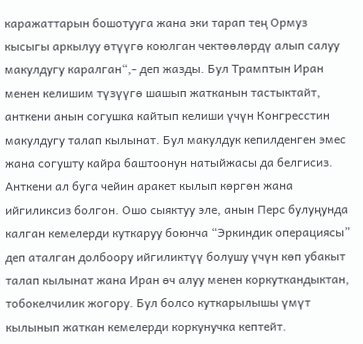каражаттарын бошотууга жана эки тарап тең Ормуз кысыгы аркылуу өтүүгө коюлган чектөөлөрдү алып салуу макулдугу каралган“,- деп жазды. Бул Трамптын Иран менен келишим түзүүгө шашып жатканын тастыктайт, анткени анын согушка кайтып келиши үчүн Конгресстин макулдугу талап кылынат. Бул макулдук кепилденген эмес жана согушту кайра баштоонун натыйжасы да белгисиз. Анткени ал буга чейин аракет кылып көргөн жана ийгиликсиз болгон. Ошо сыяктуу эле, анын Перс булуңунда калган кемелерди куткаруу боюнча “Эркиндик операциясы” деп аталган долбоору ийгиликтүү болушу үчүн көп убакыт талап кылынат жана Иран өч алуу менен коркуткандыктан, тобокелчилик жогору. Бул болсо куткарылышы үмүт кылынып жаткан кемелерди коркунучка кептейт.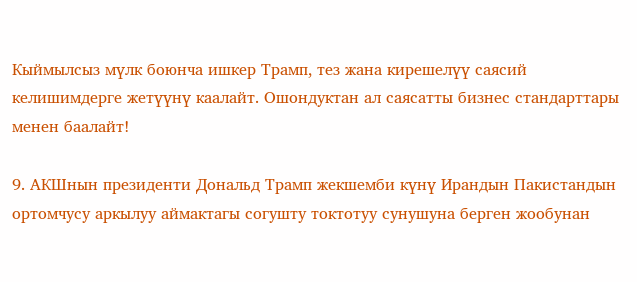Кыймылсыз мүлк боюнча ишкер Трамп, тез жана кирешелүү саясий келишимдерге жетүүнү каалайт. Ошондуктан ал саясатты бизнес стандарттары менен баалайт!

9. АКШнын президенти Дональд Трамп жекшемби күнү Ирандын Пакистандын ортомчусу аркылуу аймактагы согушту токтотуу сунушуна берген жообунан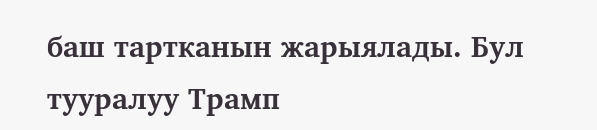баш тартканын жарыялады. Бул тууралуу Трамп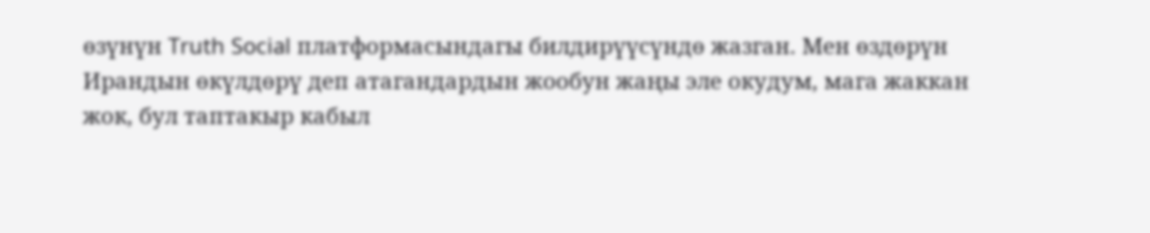өзүнүн Truth Social платформасындагы билдирүүсүндө жазган. Мен өздөрүн Ирандын өкүлдөрү деп атагандардын жообун жаңы эле окудум, мага жаккан жок, бул таптакыр кабыл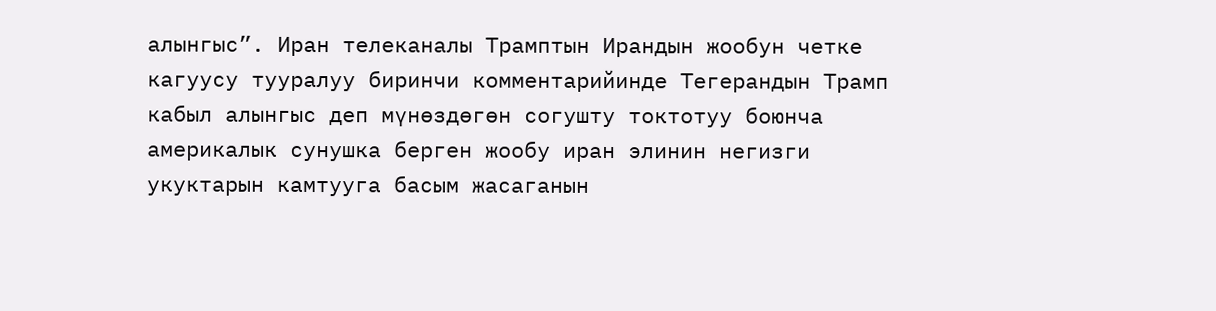алынгыс”. Иран телеканалы Трамптын Ирандын жообун четке кагуусу тууралуу биринчи комментарийинде Тегерандын Трамп кабыл алынгыс деп мүнөздөгөн согушту токтотуу боюнча америкалык сунушка берген жообу иран элинин негизги укуктарын камтууга басым жасаганын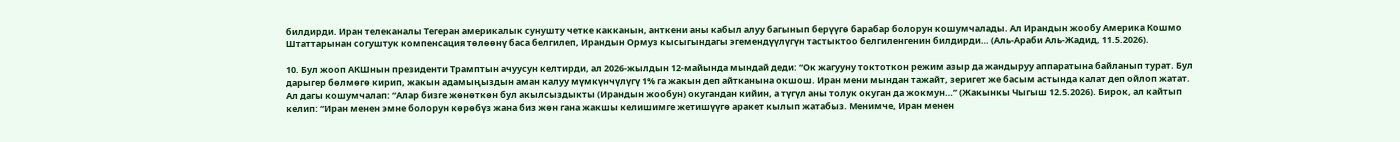билдирди. Иран телеканалы Тегеран америкалык сунушту четке какканын, анткени аны кабыл алуу багынып берүүгө барабар болорун кошумчалады. Ал Ирандын жообу Америка Кошмо Штаттарынан согуштук компенсация төлөөнү баса белгилеп, Ирандын Ормуз кысыгындагы эгемендүүлүгүн тастыктоо белгиленгенин билдирди… (Аль-Араби Аль-Жадид, 11.5.2026).

10. Бул жооп АКШнын президенти Трамптын ачуусун келтирди, ал 2026-жылдын 12-майында мындай деди: “Ок жагууну токтоткон режим азыр да жандыруу аппаратына байланып турат. Бул дарыгер бөлмөгө кирип, жакын адамыңыздын аман калуу мүмкүнчүлүгү 1% га жакын деп айтканына окшош. Иран мени мындан тажайт, зеригет же басым астында калат деп ойлоп жатат. Ал дагы кошумчалап: “Алар бизге жөнөткөн бул акылсыздыкты (Ирандын жообун) окугандан кийин, а түгүл аны толук окуган да жокмун…” (Жакынкы Чыгыш 12.5.2026). Бирок, ал кайтып келип: “Иран менен эмне болорун көрөбүз жана биз жөн гана жакшы келишимге жетишүүгө аракет кылып жатабыз. Менимче, Иран менен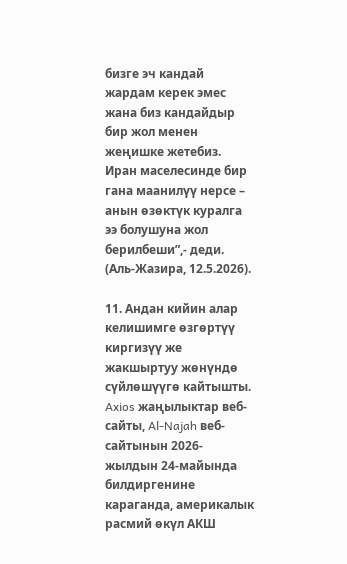бизге эч кандай жардам керек эмес жана биз кандайдыр бир жол менен жеңишке жетебиз. Иран маселесинде бир гана маанилүү нерсе – анын өзөктүк куралга ээ болушуна жол берилбеши”,- деди. (Аль-Жазира, 12.5.2026).

11. Андан кийин алар келишимге өзгөртүү киргизүү же жакшыртуу жөнүндө сүйлөшүүгө кайтышты. Axios жаңылыктар веб-сайты, Al-Najah веб-сайтынын 2026-жылдын 24-майында билдиргенине караганда, америкалык расмий өкүл АКШ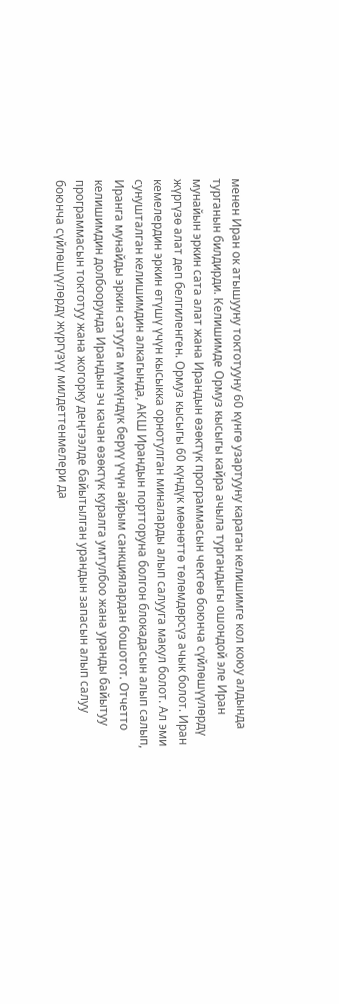менен Иран ок атышууну токтотууну 60 күнгө узартууну караган келишимге кол коюу алдында турганын билдирди. Келишимде Ормуз кысыгы кайра ачыла тургандыгы ошондой эле Иран мунайын эркин сата алат жана Ирандын өзөктүк программасын чектөө боюнча сүйлөшүүлөрдү жүргүзө алат деп белгиленген. Ормуз кысыгы 60 күндүк мөөнөттө төлөмдөрсүз ачык болот. Иран кемелердин эркин өтүшү үчүн кысыкка орнотулган миналарды алып салууга макул болот. Ал эми сунушталган келишимдин алкагында, АКШ Ирандын портторуна болгон блокадасын алып салып, Иранга мунайды эркин сатууга мүмкүндүк берүү үчүн айрым санкциялардан бошотот. Отчетто келишимдин долбоорунда Ирандын эч качан өзөктүк куралга умтулбоо жана уранды байытуу программасын токтотуу жана жогорку деңгээлде байытылган урандын запасын алып салуу боюнча сүйлөшүүлөрдү жүргүзүү милдеттенмелери да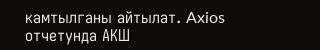камтылганы айтылат. Axios отчетунда АКШ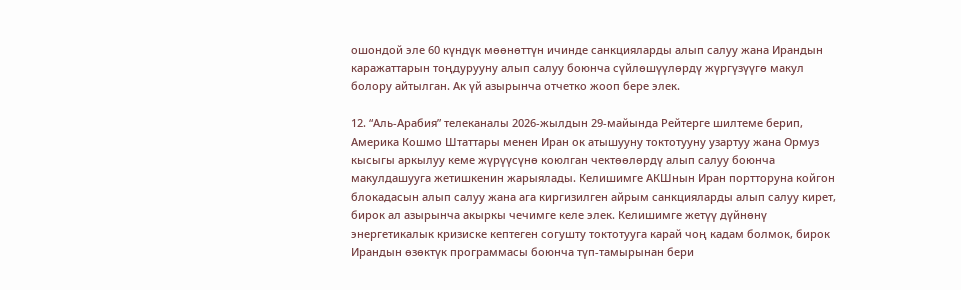ошондой эле 60 күндүк мөөнөттүн ичинде санкцияларды алып салуу жана Ирандын каражаттарын тоңдурууну алып салуу боюнча сүйлөшүүлөрдү жүргүзүүгө макул болору айтылган. Ак үй азырынча отчетко жооп бере элек.

12. “Аль-Арабия” телеканалы 2026-жылдын 29-майында Рейтерге шилтеме берип, Америка Кошмо Штаттары менен Иран ок атышууну токтотууну узартуу жана Ормуз кысыгы аркылуу кеме жүрүүсүнө коюлган чектөөлөрдү алып салуу боюнча макулдашууга жетишкенин жарыялады. Келишимге АКШнын Иран портторуна койгон блокадасын алып салуу жана ага киргизилген айрым санкцияларды алып салуу кирет, бирок ал азырынча акыркы чечимге келе элек. Келишимге жетүү дүйнөнү энергетикалык кризиске кептеген согушту токтотууга карай чоң кадам болмок, бирок Ирандын өзөктүк программасы боюнча түп-тамырынан бери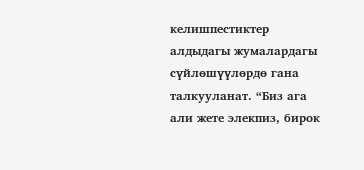келишпестиктер алдыдагы жумалардагы сүйлөшүүлөрдө гана талкууланат. “Биз ага али жете элекпиз, бирок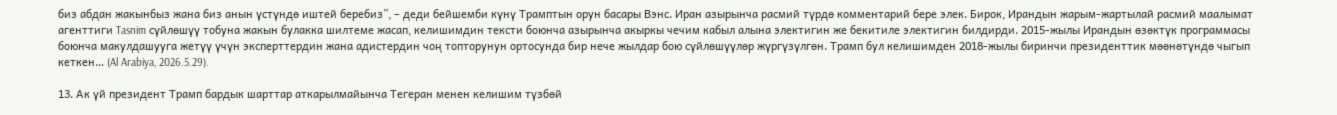биз абдан жакынбыз жана биз анын үстүндө иштей беребиз”, – деди бейшемби күнү Трамптын орун басары Вэнс. Иран азырынча расмий түрдө комментарий бере элек. Бирок, Ирандын жарым-жартылай расмий маалымат агенттиги Tasnim сүйлөшүү тобуна жакын булакка шилтеме жасап, келишимдин тексти боюнча азырынча акыркы чечим кабыл алына электигин же бекитиле электигин билдирди. 2015-жылы Ирандын өзөктүк программасы боюнча макулдашууга жетүү үчүн эксперттердин жана адистердин чоң топторунун ортосунда бир нече жылдар бою сүйлөшүүлөр жүргүзүлгөн. Трамп бул келишимден 2018-жылы биринчи президенттик мөөнөтүндө чыгып кеткен… (Al Arabiya, 2026.5.29).

13. Ак үй президент Трамп бардык шарттар аткарылмайынча Тегеран менен келишим түзбөй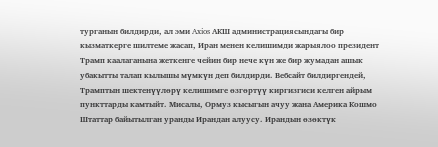турганын билдирди, ал эми Axios АКШ администрациясындагы бир кызматкерге шилтеме жасап, Иран менен келишимди жарыялоо президент Трамп каалаганына жеткенге чейин бир нече күн же бир жумадан ашык убакытты талап кылышы мүмкүн деп билдирди. Вебсайт билдиргендей, Трамптын шектенүүлөрү келишимге өзгөртүү киргизгиси келген айрым пункттарды камтыйт. Мисалы, Ормуз кысыгын ачуу жана Америка Кошмо Штаттар байытылган уранды Ирандан алуусу. Ирандын өзөктүк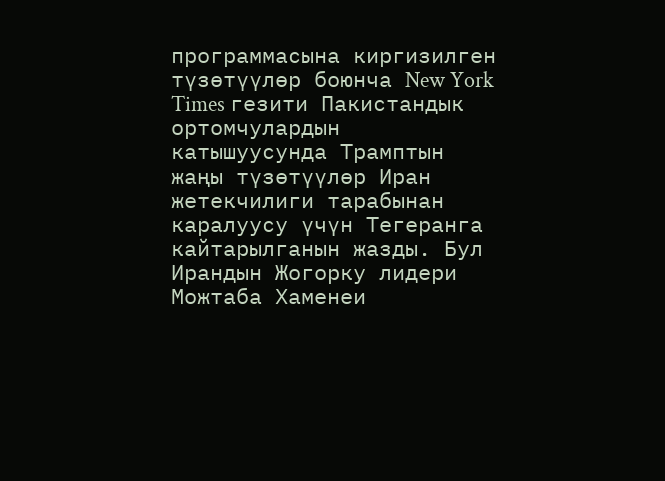программасына киргизилген түзөтүүлөр боюнча New York Times гезити Пакистандык ортомчулардын катышуусунда Трамптын жаңы түзөтүүлөр Иран жетекчилиги тарабынан каралуусу үчүн Тегеранга кайтарылганын жазды. Бул Ирандын Жогорку лидери Можтаба Хаменеи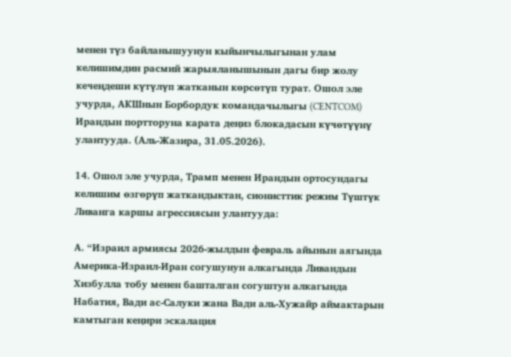менен түз байланышуунун кыйынчылыгынан улам келишимдин расмий жарыяланышынын дагы бир жолу кечеңдеши күтүлүп жатканын көрсөтүп турат. Ошол эле учурда, АКШнын Борбордук командачылыгы (CENTCOM) Ирандын портторуна карата деңиз блокадасын күчөтүүнү улантууда. (Аль-Жазира, 31.05.2026).

14. Ошол эле учурда, Трамп менен Ирандын ортосундагы келишим өзгөрүп жаткандыктан, сионисттик режим Түштүк Ливанга каршы агрессиясын улантууда:

А. “Израил армиясы 2026-жылдын февраль айынын аягында Америка-Израил-Иран согушунун алкагында Ливандын Хизбулла тобу менен башталган согуштун алкагында Набатия, Вади ас-Салуки жана Вади аль-Хужайр аймактарын камтыган кеңири эскалация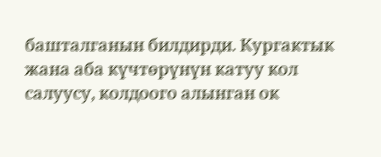башталганын билдирди. Кургактык жана аба күчтөрүнүн катуу кол салуусу, колдоого алынган ок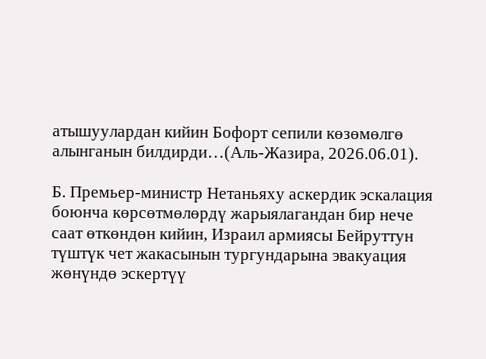атышуулардан кийин Бофорт сепили көзөмөлгө алынганын билдирди…(Аль-Жазира, 2026.06.01).

Б. Премьер-министр Нетаньяху аскердик эскалация боюнча көрсөтмөлөрдү жарыялагандан бир нече саат өткөндөн кийин, Израил армиясы Бейруттун түштүк чет жакасынын тургундарына эвакуация жөнүндө эскертүү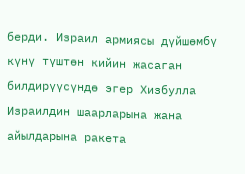берди. Израил армиясы дүйшөмбү күнү түштөн кийин жасаган билдирүүсүндө эгер Хизбулла Израилдин шаарларына жана айылдарына ракета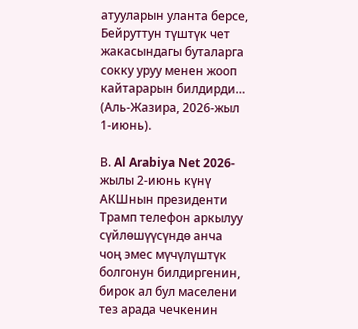атууларын уланта берсе, Бейруттун түштүк чет жакасындагы буталарга сокку уруу менен жооп кайтарарын билдирди… (Аль-Жазира, 2026-жыл 1-июнь).

В. Al Arabiya Net 2026-жылы 2-июнь күнү АКШнын президенти Трамп телефон аркылуу сүйлөшүүсүндө анча чоң эмес мүчүлүштүк болгонун билдиргенин, бирок ал бул маселени тез арада чечкенин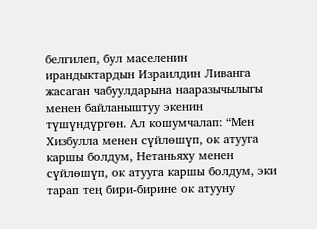белгилеп, бул маселенин ирандыктардын Израилдин Ливанга жасаган чабуулдарына нааразычылыгы менен байланыштуу экенин түшүндүргөн. Ал кошумчалап: “Мен Хизбулла менен сүйлөшүп, ок атууга каршы болдум, Нетаньяху менен сүйлөшүп, ок атууга каршы болдум, эки тарап тең бири-бирине ок атууну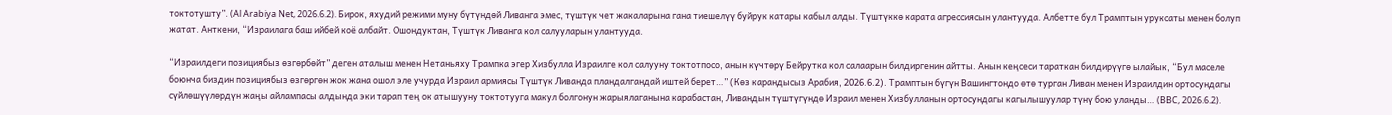токтотушту”. (Al Arabiya Net, 2026.6.2). Бирок, яхудий режими муну бүтүндөй Ливанга эмес, түштүк чет жакаларына гана тиешелүү буйрук катары кабыл алды. Түштүккө карата агрессиясын улантууда. Албетте бул Трамптын уруксаты менен болуп жатат. Анткени, “Израилага баш ийбей коё албайт. Ошондуктан, Түштүк Ливанга кол салууларын улантууда.

“Израилдеги позициябыз өзгөрбөйт” деген аталыш менен Нетаньяху Трампка эгер Хизбулла Израилге кол салууну токтотпосо, анын күчтөрү Бейрутка кол салаарын билдиргенин айтты. Анын кеңсеси тараткан билдирүүгө ылайык, “Бул маселе боюнча биздин позициябыз өзгөргөн жок жана ошол эле учурда Израил армиясы Түштүк Ливанда пландалгандай иштей берет…” (Көз карандысыз Арабия, 2026.6.2). Трамптын бүгүн Вашингтондо өтө турган Ливан менен Израилдин ортосундагы сүйлөшүүлөрдүн жаңы айлампасы алдында эки тарап тең ок атышууну токтотууга макул болгонун жарыялаганына карабастан, Ливандын түштүгүндө Израил менен Хизбулланын ортосундагы кагылышуулар түнү бою уланды… (BBC, 2026.6.2).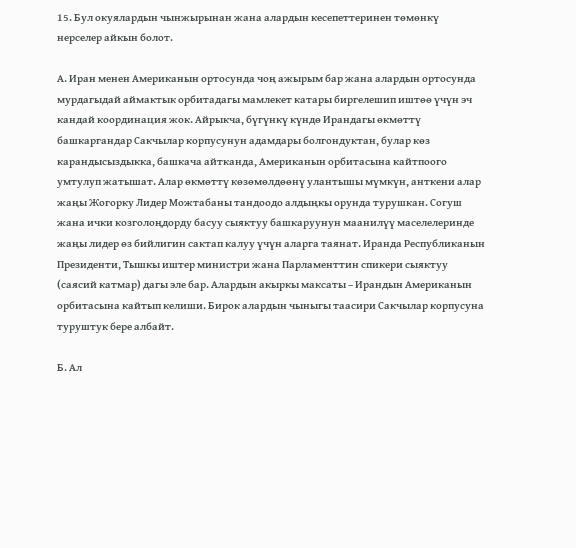15. Бул окуялардын чынжырынан жана алардын кесепеттеринен төмөнкү нерселер айкын болот.

А. Иран менен Американын ортосунда чоң ажырым бар жана алардын ортосунда мурдагыдай аймактык орбитадагы мамлекет катары биргелешип иштөө үчүн эч кандай координация жок. Айрыкча, бүгүнкү күндө Ирандагы өкмөттү башкаргандар Сакчылар корпусунун адамдары болгондуктан, булар көз карандысыздыкка, башкача айтканда, Американын орбитасына кайтпоого умтулуп жатышат. Алар өкмөттү көзөмөлдөөнү улантышы мүмкүн, анткени алар жаңы Жогорку Лидер Можтабаны тандоодо алдыңкы орунда турушкан. Согуш жана ички козголоңдорду басуу сыяктуу башкаруунун маанилүү маселелеринде жаңы лидер өз бийлигин сактап калуу үчүн аларга таянат. Иранда Республиканын Президенти, Тышкы иштер министри жана Парламенттин спикери сыяктуу (саясий катмар) дагы эле бар. Алардын акыркы максаты – Ирандын Американын орбитасына кайтып келиши. Бирок алардын чыныгы таасири Сакчылар корпусуна туруштук бере албайт.

Б. Ал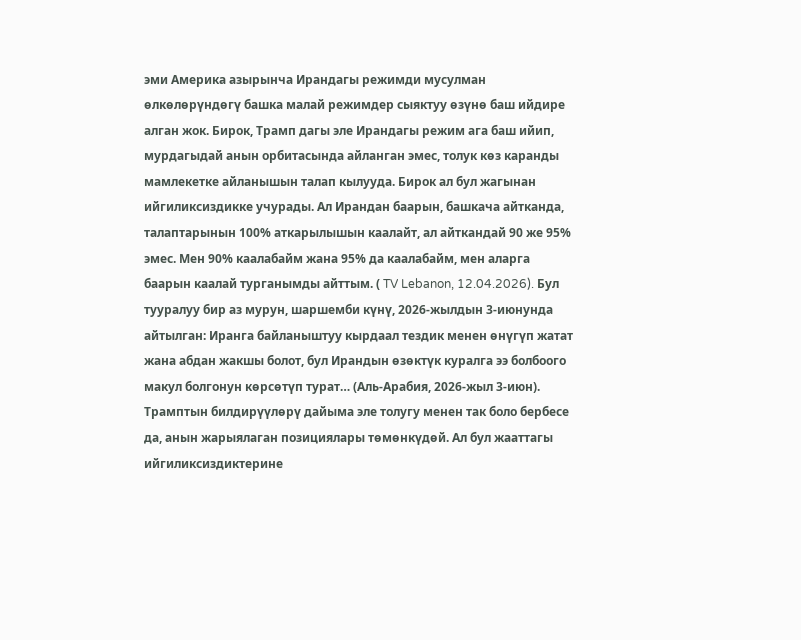эми Америка азырынча Ирандагы режимди мусулман өлкөлөрүндөгү башка малай режимдер сыяктуу өзүнө баш ийдире алган жок. Бирок, Трамп дагы эле Ирандагы режим ага баш ийип, мурдагыдай анын орбитасында айланган эмес, толук көз каранды мамлекетке айланышын талап кылууда. Бирок ал бул жагынан ийгиликсиздикке учурады. Ал Ирандан баарын, башкача айтканда, талаптарынын 100% аткарылышын каалайт, ал айткандай 90 же 95% эмес. Мен 90% каалабайм жана 95% да каалабайм, мен аларга баарын каалай турганымды айттым. ( TV Lebanon, 12.04.2026). Бул тууралуу бир аз мурун, шаршемби күнү, 2026-жылдын 3-июнунда айтылган: Иранга байланыштуу кырдаал тездик менен өнүгүп жатат жана абдан жакшы болот, бул Ирандын өзөктүк куралга ээ болбоого макул болгонун көрсөтүп турат… (Аль-Арабия, 2026-жыл 3-июн). Трамптын билдирүүлөрү дайыма эле толугу менен так боло бербесе да, анын жарыялаган позициялары төмөнкүдөй. Ал бул жааттагы ийгиликсиздиктерине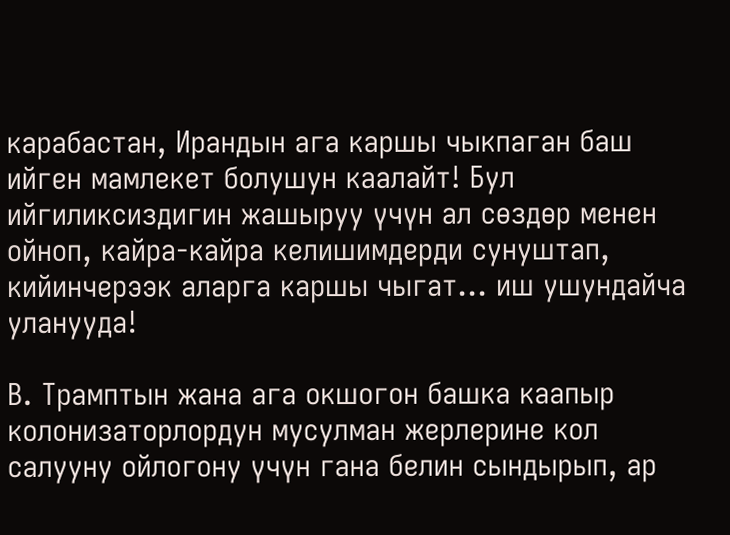карабастан, Ирандын ага каршы чыкпаган баш ийген мамлекет болушун каалайт! Бул ийгиликсиздигин жашыруу үчүн ал сөздөр менен ойноп, кайра-кайра келишимдерди сунуштап, кийинчерээк аларга каршы чыгат… иш ушундайча уланууда!

В. Трамптын жана ага окшогон башка каапыр колонизаторлордун мусулман жерлерине кол салууну ойлогону үчүн гана белин сындырып, ар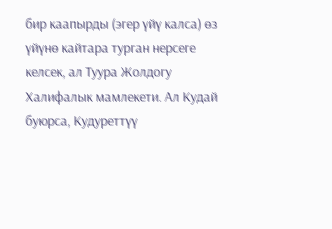бир каапырды (эгер үйү калса) өз үйүнө кайтара турган нерсеге келсек, ал Туура Жолдогу Халифалык мамлекети. Ал Кудай буюрса, Кудуреттүү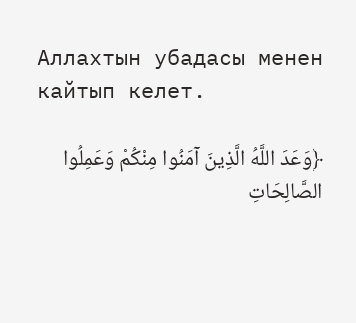Аллахтын убадасы менен кайтып келет.

﴿وَعَدَ اللَّهُ الَّذِينَ آمَنُوا مِنْكُمْ وَعَمِلُوا الصَّالِحَاتِ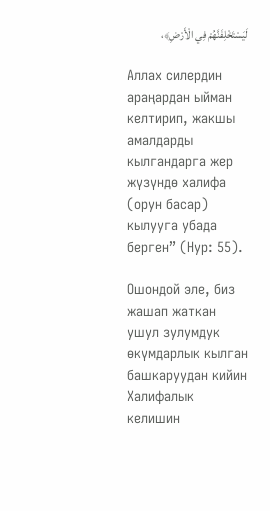لَيَسْتَخْلِفَنَّهُمْ فِي الْأَرْضِ﴾،

Аллах силердин араңардан ыйман келтирип, жакшы амалдарды кылгандарга жер жүзүндө халифа (орун басар) кылууга убада берген” (Нур: 55).

Ошондой эле, биз жашап жаткан ушул зулумдук өкүмдарлык кылган башкаруудан кийин Халифалык келишин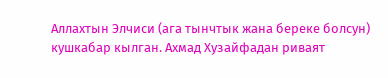Аллахтын Элчиси (ага тынчтык жана береке болсун) кушкабар кылган. Ахмад Хузайфадан риваят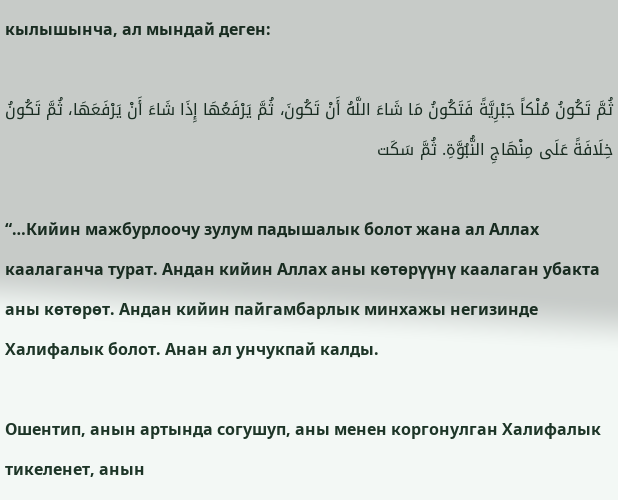кылышынча, ал мындай деген:

ثُمَّ تَكُونُ مُلْكاً جَبْرِيَّةً فَتَكُونُ مَا شَاءَ اللَّهُ أَنْ تَكُونَ، ثُمَّ يَرْفَعُهَا إِذَا شَاءَ أَنْ يَرْفَعَهَا، ثُمَّ تَكُونُ خِلَافَةً عَلَى مِنْهَاجِ النُّبُوَّةِ. ثُمَّ سَكَت

“…Кийин мажбурлоочу зулум падышалык болот жана ал Аллах каалаганча турат. Андан кийин Аллах аны көтөрүүнү каалаган убакта аны көтөрөт. Андан кийин пайгамбарлык минхажы негизинде Халифалык болот. Анан ал унчукпай калды.

Ошентип, анын артында согушуп, аны менен коргонулган Халифалык тикеленет, анын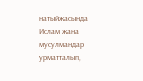натыйжасында Ислам жана мусулмандар урматталып,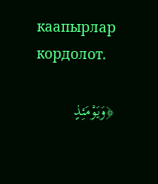каапырлар кордолот.

﴿وَيَوْمَئِذٍ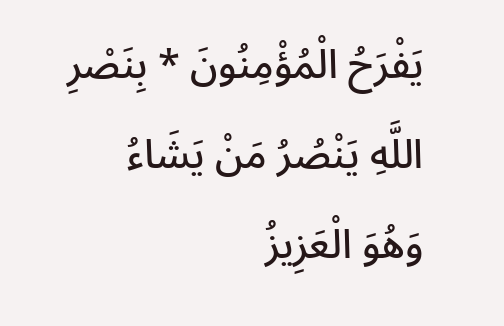يَفْرَحُ الْمُؤْمِنُونَ * بِنَصْرِ اللَّهِ يَنْصُرُ مَنْ يَشَاءُ وَهُوَ الْعَزِيزُ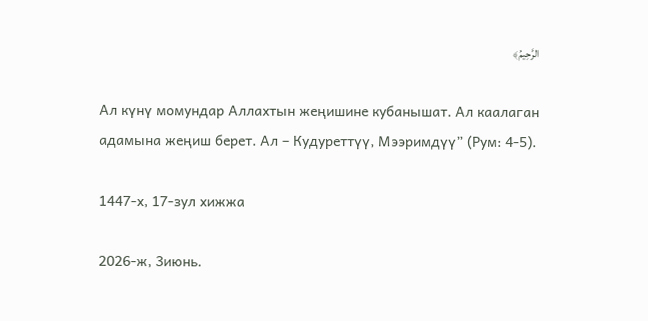الرَّحِيمُ﴾

Ал күнү момундар Аллахтын жеңишине кубанышат. Ал каалаган адамына жеңиш берет. Ал – Кудуреттүү, Мээримдүү” (Рум: 4-5).

1447-х, 17-зул хижжа

2026-ж, 3июнь.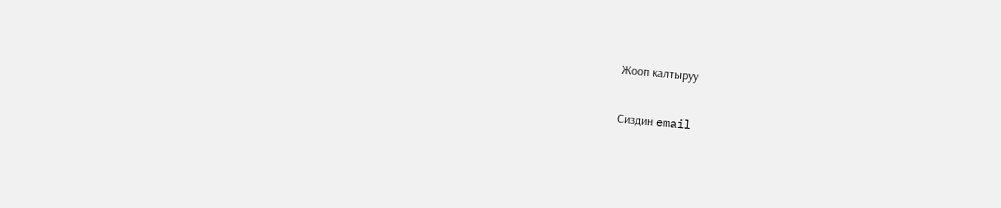Жооп калтыруу

Сиздин email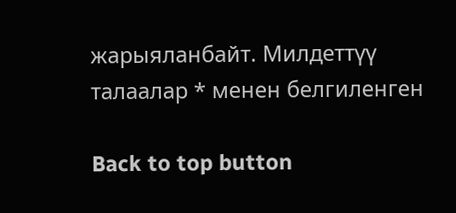жарыяланбайт. Милдеттүү талаалар * менен белгиленген

Back to top button